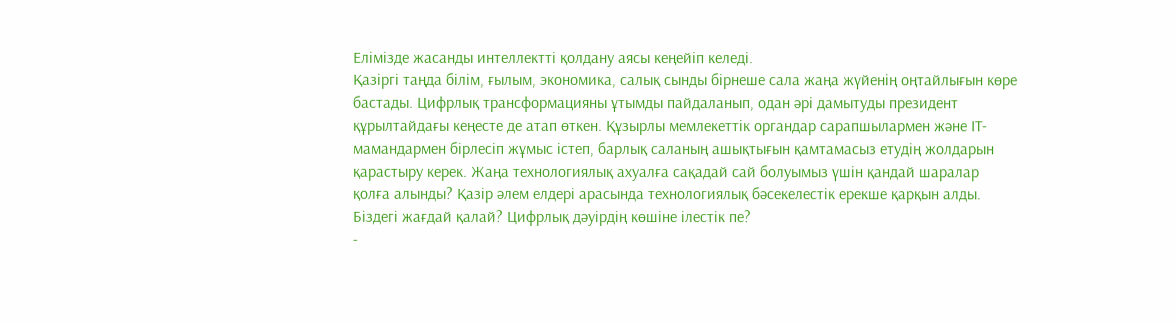Елімізде жасанды интеллектті қолдану аясы кеңейіп келеді.
Қазіргі таңда білім, ғылым, экономика, салық сынды бірнеше сала жаңа жүйенің оңтайлығын көре бастады. Цифрлық трансформацияны ұтымды пайдаланып, одан әрі дамытуды президент құрылтайдағы кеңесте де атап өткен. Құзырлы мемлекеттік органдар сарапшылармен және ІТ-мамандармен бірлесіп жұмыс істеп, барлық саланың ашықтығын қамтамасыз етудің жолдарын қарастыру керек. Жаңа технологиялық ахуалға сақадай сай болуымыз үшін қандай шаралар қолға алынды? Қазір әлем елдері арасында технологиялық бәсекелестік ерекше қарқын алды. Біздегі жағдай қалай? Цифрлық дәуірдің көшіне ілестік пе?
-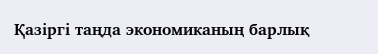Қазіргі таңда экономиканың барлық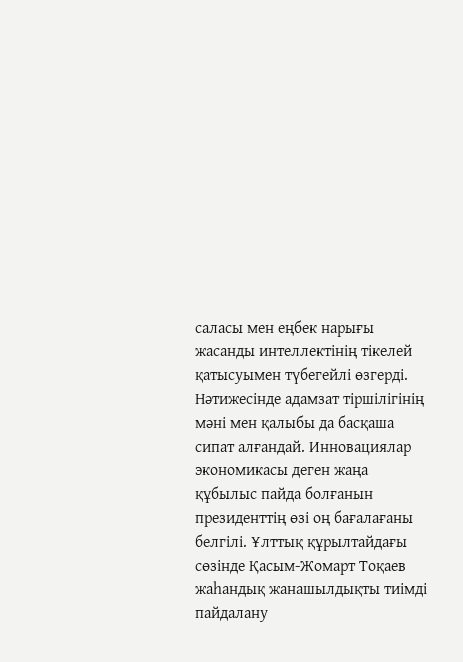саласы мен еңбек нарығы жасанды интеллектінің тікелей қатысуымен түбегейлі өзгерді. Нәтижесінде адамзат тіршілігінің мәні мен қалыбы да басқаша сипат алғандай. Инновациялар экономикасы деген жаңа құбылыс пайда болғанын президенттің өзі оң бағалағаны белгілі. Ұлттық құрылтайдағы сөзінде Қасым-Жомарт Тоқаев жаһандық жанашылдықты тиімді пайдалану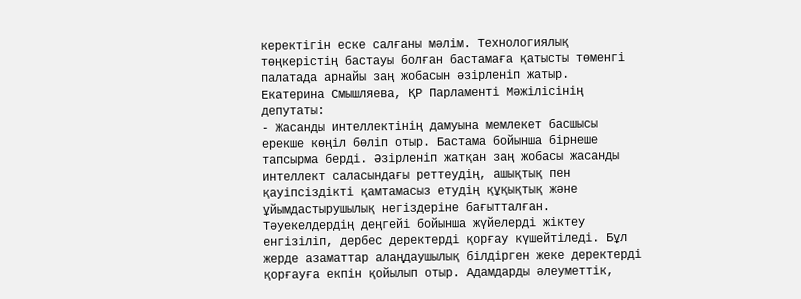керектігін еске салғаны мәлім. Технологиялық төңкерістің бастауы болған бастамаға қатысты төменгі палатада арнайы заң жобасын әзірленіп жатыр.
Екатерина Смышляева, ҚР Парламенті Мәжілісінің депутаты:
- Жасанды интеллектінің дамуына мемлекет басшысы ерекше көңіл бөліп отыр. Бастама бойынша бірнеше тапсырма берді. Әзірленіп жатқан заң жобасы жасанды интеллект саласындағы реттеудің, ашықтық пен қауіпсіздікті қамтамасыз етудің құқықтық және ұйымдастырушылық негіздеріне бағытталған. Тәуекелдердің деңгейі бойынша жүйелерді жіктеу енгізіліп, дербес деректерді қорғау күшейтіледі. Бұл жерде азаматтар алаңдаушылық білдірген жеке деректерді қорғауға екпін қойылып отыр. Адамдарды әлеуметтік,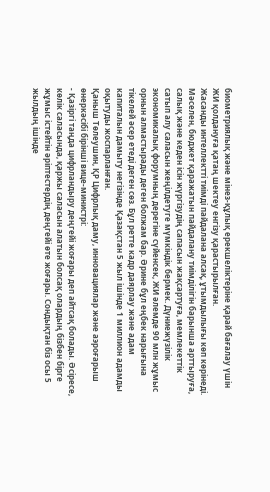биометриялық және мінез-құлық ерекшеліктеріне қарай бағалау үшін ЖИ қолдануға қатаң шектеу енгізу қарастырылған.
Жасанды интеллектті тиімді пайдалана алсақ, ұтымдылығы көп көрінеді. Мәселен, бюджет қаражатын пайдалану тиімділігін барынша арттыруға, салық және кеден ісін жүргізудің сапасын жақсартуға, мемлекеттік сатып алу саласын жеңілдетуге мүмкіндік бермек. Дүниежүзілік экономикалық форумның дерегіне сүйенсек, ЖИ әлемде 90 млн жұмыс орнын алмастырады деген болжам бар. Әрине бұл еңбек нарығына тікелей әсер етеді деген сөз. Бұл ретте кадр даярлау және адам капиталын дамыту негізінде Қазақстан 5 жыл ішінде 1 миллион адамды оқытуды жоспарланған.
Қаныш Төлеушин, ҚР Цифрлық даму, инновациялар және аэроғарыш өнеркәсібі бірінші вице-министрі:
- Қазіргі таңда цифрландыру деңгейі жоғары деп айтсақ болады. Әсіресе, көлік саласында, қаржы саласын алатын болсақ олардың бізбен бірге жұмыс істейтін әріптестердің деңгейі өте жоғары. Сондықтан біз осы 5 жылдың ішінде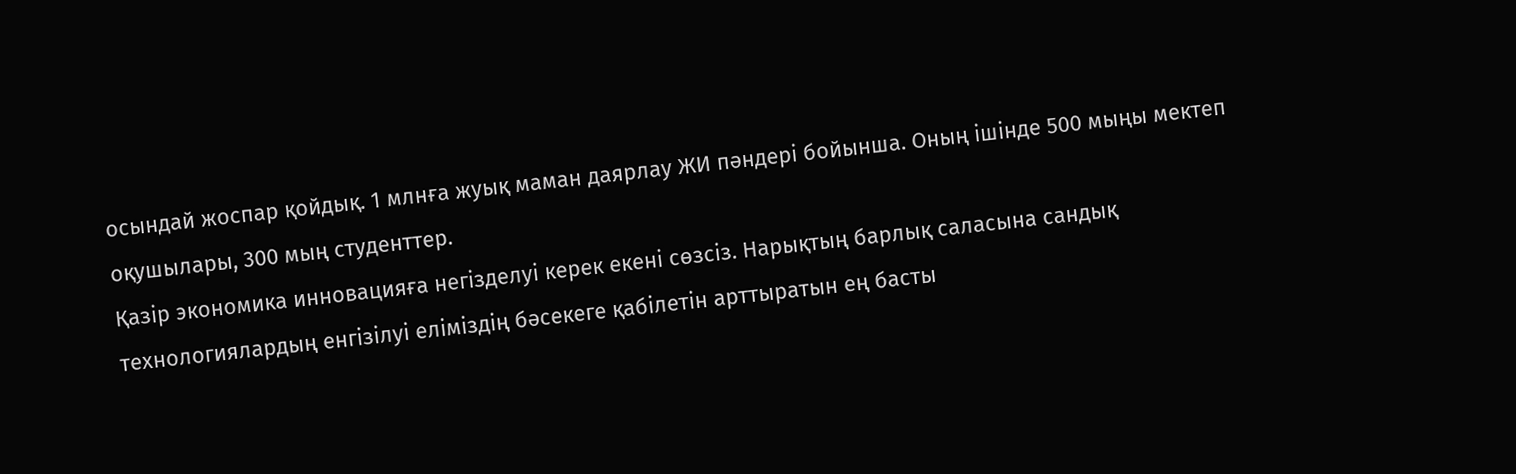осындай жоспар қойдық. 1 млнға жуық маман даярлау ЖИ пәндері бойынша. Оның ішінде 500 мыңы мектеп оқушылары, 300 мың студенттер.
Қазір экономика инновацияға негізделуі керек екені сөзсіз. Нарықтың барлық саласына сандық технологиялардың енгізілуі еліміздің бәсекеге қабілетін арттыратын ең басты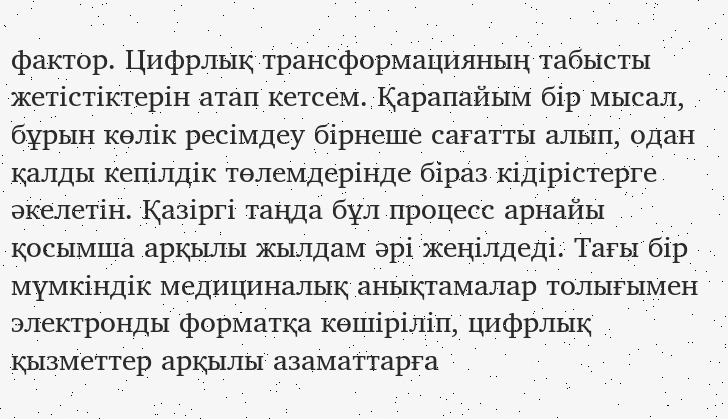фактор. Цифрлық трансформацияның табысты жетістіктерін атап кетсем. Қарапайым бір мысал, бұрын көлік ресімдеу бірнеше сағатты алып, одан қалды кепілдік төлемдерінде біраз кідірістерге әкелетін. Қазіргі таңда бұл процесс арнайы қосымша арқылы жылдам әрі жеңілдеді. Тағы бір мүмкіндік медициналық анықтамалар толығымен электронды форматқа көшіріліп, цифрлық қызметтер арқылы азаматтарға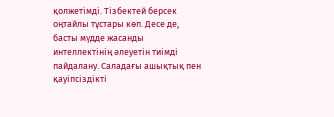қолжетімді. Тізбектей берсек оңтайлы тұстары көп. Десе де, басты мүдде жасанды интеллектінің әлеуетін тиімді пайдалану. Саладағы ашықтық пен қауіпсіздікті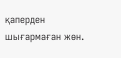қаперден шығармаған жөн.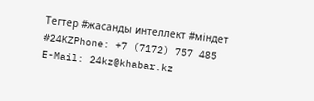Тегтер #жасанды интеллект #міндет #24KZPhone: +7 (7172) 757 485
E-Mail: 24kz@khabar.kz